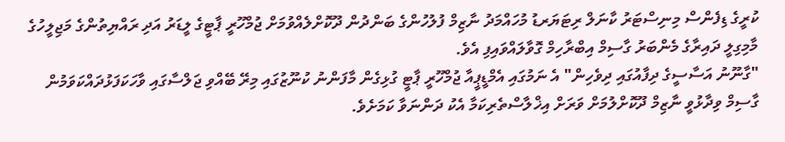ކުރީގެ ޑިފެންސް މިނިސްޓަރު ކާނަލް ރިޓަޔަރޑު މުހައްމަދު ނާޒިމް ފުލުހުންގެ ބަންދުން ދޫކޮށްލެއްވުމަށް ޖުމްހޫރީ ޕާޓީގެ ލީޑަރު އަދި ރައްޔިތުންގެ މަޖިލީހުގެ މާމިގިލީ ދައިރާގެ މެންބަރު ގާސިމް އިބްރާހިމް ގޮވާލައްވައިފި އެވެ.
"ގާނޫނު އަސާސީގެ ދިފާއުގައި ދިވެހިން" އެ ނަމުގައި އެމްޑީޕީއާ ޖުމްހޫރީ ޕާޓީ ގުޅިގެން މާފަންނު ކުނޫޒުގައި މިރޭ ބޭއްވި ޖަލްސާގައި ވާހަކަފަޅުދައްކަވަމުން ގާސިމް ވިދާޅުވީ ނާޒިމް ދޫކޮށްލުމަށް ވަރަށް އިޚްލާސްތެރިކަމާ އެކު ދަންނަވާ ކަމަށެވެ.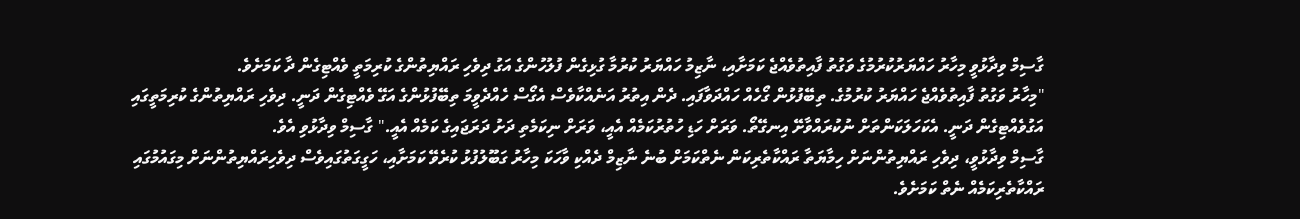ގާސިމް ވިދާޅުވީ މިހާރު ހައްޔަރުކުރުމުގެ ވަގުތު ފާއިތުވެއްޖެ ކަމަށާއި، ނާޒިމު ހައްޔަރު ކުރުމާ ގުޅިގެން ފުލުހުންގެ އަގު ދިވެހި ރައްޔިތުންގެ ކުރިމަތީ ވެއްޓިގެން ދާ ކަމަށެވެ.
"މިހާރު ވަގުތު ފާއިތުވެއްޖެ ހައްޔަރު ކުރުމުގެ. ތިބޭފުޅުން ގޯހެއް ހައްދަވާފައި. ދެން އިތުރު އަނެއްކާވެސް އެގޯސް ހެއްދެވީމަ ތިބޭފުޅުންގެ އަގޭ ވެއްޓިގެން ދަނީ. ދިވެހި ރައްޔިތުންގެ ކުރިމަތީގައި އަގުވެއްޓިގެން ދަނީ. އެކަހަލަކަންތަށް ނުކުރައްވާށޭ އިނގޭތޯ. ވަރަށް ހަޑި ހުތުރުކަމެއް އެއީ، ވަރަށް ނިކަމެތި ދަށު ދަރަޖައިގެ ކަމެއް އެއީ." ގާސިމް ވިދާޅުވި އެވެ.
ގާސިމް ވިދާޅުވީ، ދިވެހި ރައްޔިތުންނަށް ހިމާޔަތާ ރައްކާތެރިކަން ނެތްކަމަށް ބުނެ ނާޒިމް ދެއްކި ވާހަކަ މިހާރު ގަބޫލުފުޅު ކުރެވޭ ކަމަށާއި، ހަގީގަތުގައިވެސް ދިވެހިރައްޔިތުންނަށް މިގައުމުގައި ރައްކާތެރިކަމެއް ނެތް ކަމަށެވެ.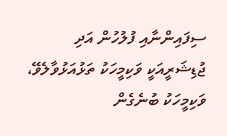ސިފައިންނާއި ފުލުހުން އަދި ޖުޑިޝަރީއަކީ ވަކިމީހަކު ތަޅުއަޅުވާލެވޭ، ވަކިމީހަކު ބުނެގެން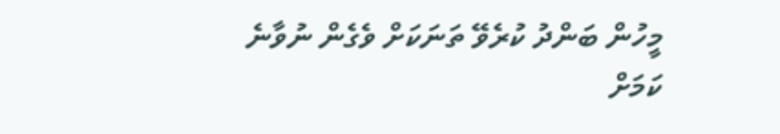މީހުން ބަންދު ކުރެވޭ ތަނަކަށް ވެގެން ނުވާނެ ކަމަށް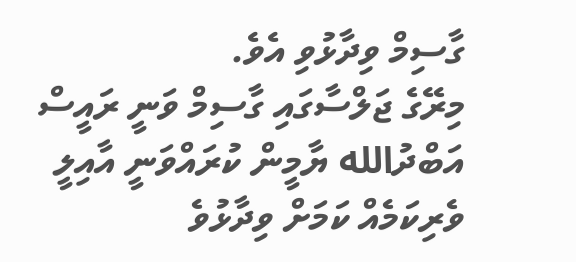ގާސިމް ވިދާޅުވި އެވެ.
މިރޭގެ ޖަލްސާގައި ގާސިމް ވަނީ ރައީސް އަބްދުالله ޔާމީން ކުރައްވަނީ އާއިލީ ވެރިކަމެއް ކަމަށް ވިދާޅުވެ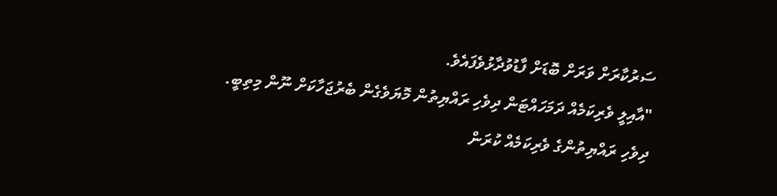ސަރުކާރަށް ވަރަށް ބޮޑަށް ފާޑުވުދާޅުވެފައެވެ.
"އާއިލީ ވެރިކަމެއް ދަމަހައްޓަން ދިވެހި ރައްޔިތުން މޮޔަވެގެން ބެރުޖަހާކަށް ނޫން މިތިބީ. ދިވެހި ރައްޔިތުންގެ ވެރިކަމެއް ކުރަން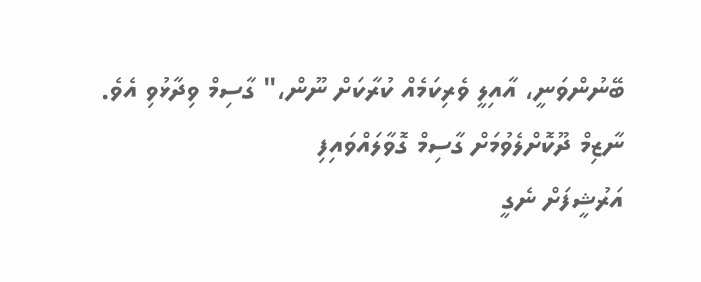ބޭނުންވަނީ، އާއިލީ ވެރިކަމެއް ކުރާކަށް ނޫން،" ގާސިމް ވިދާޅުވި އެވެ.
ނާޒިމް ދޫކޮށްލެވުމަށް ގާސިމް ގޮވާލައްވައިފި
އަރުޝީފަށް ނެގީ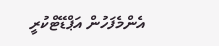އެންމެފަހުން އަޕްޑޭޓްކުރީ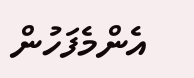އެންމެފަހުން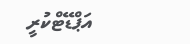އަޕްޑޭޓްކުރީ